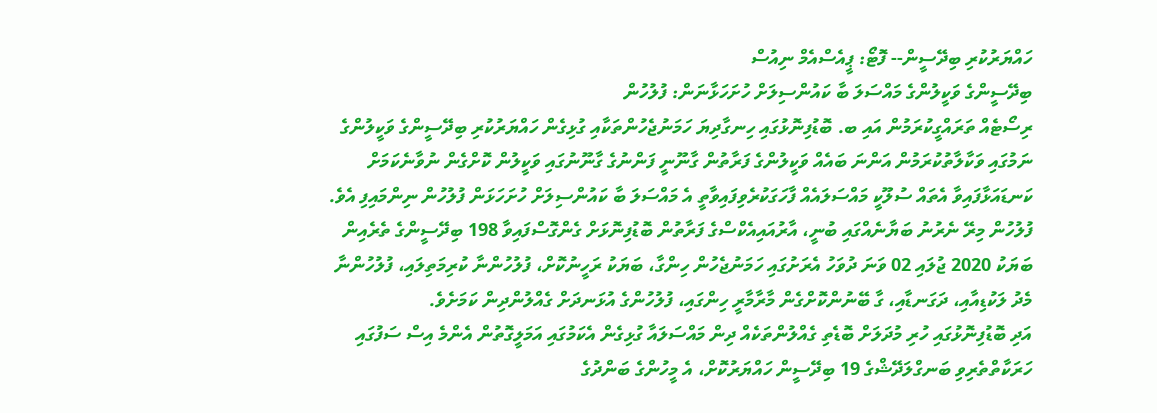ހައްޔަރުކުރި ބިދޭސީން-- ފޮޓޯ: ޕީއެސްއެމް ނިއުސް
ބިދޭސީންގެ ވަކީލުންގެ މައްސަލަ ބާ ކައުންސިލަށް ހުށަހަޅާނަން: ފުލުހުން
ރިސޯޓެއް ތަރައްގީކުރަމުން އައި ބ. ބޮޑުފިނޮޅުގައި ހިނގާދިޔަ ހަމަނުޖެހުންތަކާއި ގުޅިގެން ހައްޔަރުކުރި ބިދޭސީންގެ ވަކީލުންގެ ނަމުގައި ވަކާލާތުކުރަމުން އަންނަ ބައެއް ވަކީލުންގެ ފަރާތުން ގާނޫނީ ފަންނުގެ ގާނޫނުގައި ވަކީލުން ކޮށްގެން ނުވާނެކަމަށް ކަނޑައަޅާފައިވާ އެތައް ސުލޫކީ މައްސަލައެއް ފާހަގަކުރެވިފައިވާތީ އެ މައްސަލަ ބާ ކައުންސިލަށް ހުށަހަޅަން ފުލުހުން ނިންމައިފި އެވެ.
ފުލުހުން މިރޭ ނެރުނު ބަޔާނެއްގައި ބުނީ، އާރުއައިއެކްސްގެ ފަރާތުން ބޮޑުފިނޮޅަށް ގެންގޮސްފައިވާ 198 ބިދޭސީންގެ ތެރެއިން ބަޔަކު 2020 ޖުލައި 02 ވަނަ ދުވަހު އެރަށުގައި ހަމަނުޖެހުން ހިންގާ، ބަޔަކު ރަހީނުކޮށް، ފުލުހުންނާ ކުރިމަތިލައި، ފުލުހުންނާ މެދު ލަކުޑިއާއި، ދަގަނޑާއި، ގާ ބޭނުންކޮށްގެން މާރާމާރީ ހިންގައި، ފުލުހުންގެ އުޅަނދަށް ގެއްލުންދިން ކަމަށެވެ.
އަދި ބޮޑުފިނޮޅުގައި ހުރި މުދަލަށް ބޮޑެތި ގެއްލުންތަކެއް ދިން މައްސަލައާ ގުޅިގެން އެކަމުގައި އަމަލީގޮތުން އެންމެ އިސް ސަފުގައި ހަރަކާތްތެރިވި ބަނގްލަދޭޝްގެ 19 ބިދޭސީން ހައްޔަރުކޮށް، އެ މީހުންގެ ބަންދުގެ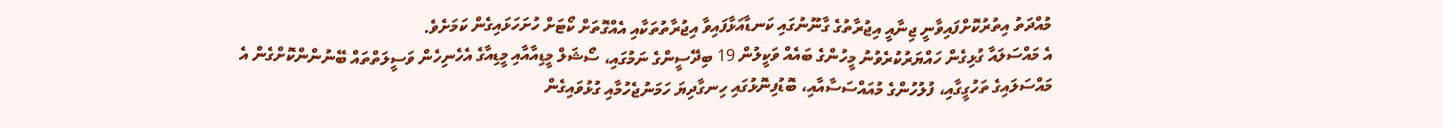މުއްދަތު އިތުރުކޮށްފައިވާނީ ޖިނާއީ އިޖުރާތުގެ ގާނޫނުގައި ކަނޑާއަޅާފައިވާ އިޖުރާތުތަކާއި އެއްގޮތަށް ކޯޓަށް ހުށަހަޅައިގެން ކަމަށެވެ.
އެ މައްސަލައާ ގުޅިގެން ހައްޔަރުކުރެވުނު މީހުންގެ ބައެއް ވަކީލުން 19 ބިދޭސީންގެ ނަމުގައި، ސޯޝަލް މީޑިއާއާއި މީޑިއާގެ އެހެނިހެން ވަސީލަތްތައް ބޭނުންންކޮށްގެން އެ މައްސަލައިގެ ތަހުގީގާއި، ފުލުހުންގެ މުއައްސަސާއާއި، ބޮޑުފިނޮޅުގައި ހިނގާދިޔަ ހަމަނުޖެހުމާއި ގުޅުވައިގެން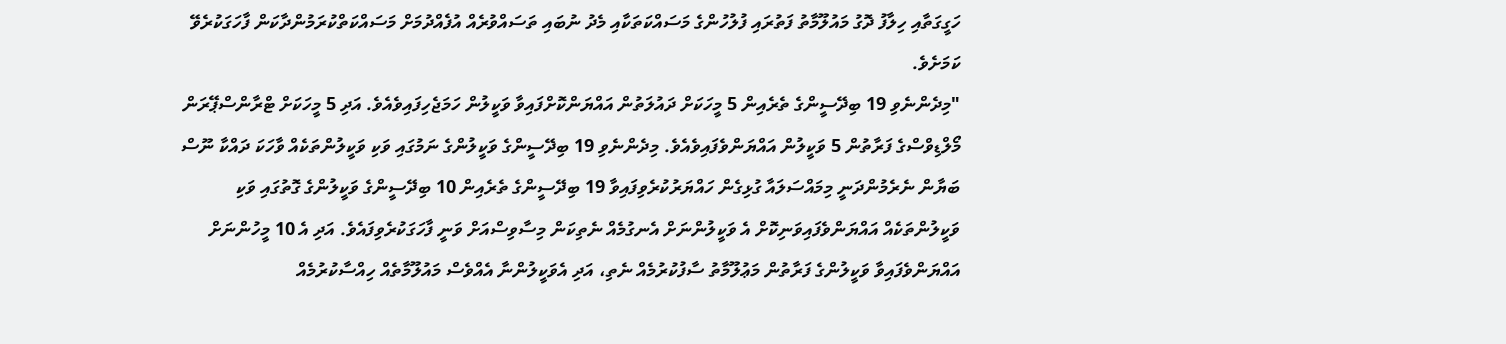ހަގީގަތާއި ހިލާފު ދޮގު މައުލޫމާތު ފަތުރައި ފުލުހުންގެ މަސައްކަތަކާއި މެދު ނުބައި ތަސައްވުރެއް އުފެއްދުމަށް މަސައްކަތްކުރަމުންދާކަން ފާހަގަކުރެވޭ ކަމަށެވެ.
"މިދެންނެވި 19 ބިދޭސީންގެ ތެރެއިން 5 މީހަކަށް ދައުލަތުން އައްޔަންކޮށްފައިވާ ވަކީލުން ހަމަޖެހިފައިވެއެވެ. އަދި 5 މީހަކަށް ޓްރާންސްޕޭރަން މޯލްޑިވްސްގެ ފަރާތުން 5 ވަކީލުން އައްޔަންވެފައިވެއެވެ. މިދެންނެވި 19 ބިދޭސީންގެ ވަކީލުންގެ ނަމުގައި ވަކި ވަކީލުންތަކެއް ވާހަކަ ދައްކާ ނޫސް ބަޔާން ނެރެމުންދަނީ މިމައްސަލައާ ގުޅިގެން ހައްޔަރުކުރެވިފައިވާ 19 ބިދޭސީންގެ ތެރެއިން 10 ބިދޭސީންގެ ވަކީލުންގެ ގޮތުގައި ވަކި ވަކީލުންތަކެއް އައްޔަންވެފައިވަނިކޮށް އެ ވަކީލުންނަށް އެނގުމެއް ނެތިކަން މިސާވިސްއަށް ވަނީ ފާހަގަކުރެވިފައެވެ. އަދި އެ 10 މީހުންނަށް އައްޔަންވެފައިވާ ވަކީލުންގެ ފަރާތުން މަޢުލޫމާތު ސާފުކުރުމެއް ނެތި، އަދި އެވަކީލުންނާ އެއްވެސް މައުލޫމާތެއް ހިއްސާކުރުމެއް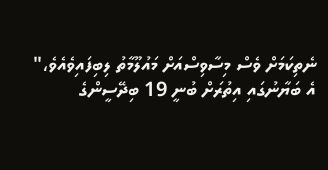ނެތިކަމަށް ވެސް މިސާވިސްއަށް މައުލޫމާތު ލިބިފައިވެއެވެ،"
އެ ބަޔާނުގައި އިތުރަށް ބުނީ 19 ބިދޭސީންގެ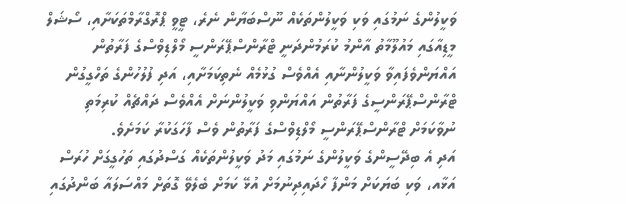ވަކީލުންގެ ނަމުގައި ވަކި ވަކީލުންތަކެއް ނޫސްބަޔާން ނެރެ، ޓީވީ ޕްރޮގްރާމްތަކަށާއި، ސޯޝަލް މީޑިއާގައި މައުލޫމާތު އާންމު ކުރަމުންދަނީ ޓްރާންސްޕޭރަންސީ މޯލްޑިވްސްގެ ފަރާތުން އައްޔަންވެފައިވާ ވަކީލުންނާއި އެއްވެސް ގުޅުމެއް ނެތިކަމަށާއި، އަދި ފުލުހުންގެ ތަހްގީގުން ޓްރާންސްޕޭރަންސީގެ ފަރާތުން އައްޔަންވި ވަކީލުންނަށް އެއްވެސް ދައްޗެއް ކުރިމަތި ނުވާކަމަށް ޓްރާންސްޕޭރަންސީ މޯލްޑިވްސްގެ ފަރާތުން ވެސް ފާހަގަކުރާ ކަމަށެވެ.
އަދި އެ ބިދޭސީންގެ ވަކީލުންގެ ނަމުގައި މަދު ވަކީލުންތަކެއް ގަސްދުގައި ތަހުގީގަށް ހުރަސް އަޅާއ، ވަކި ބަޔަކަށް މަންފާ ހޯދައިދިނުމަށް އުޅޭ ކަމަށް ބެލެވޭ ގޮތަށް މައްސަލައާ ބަންދުގައި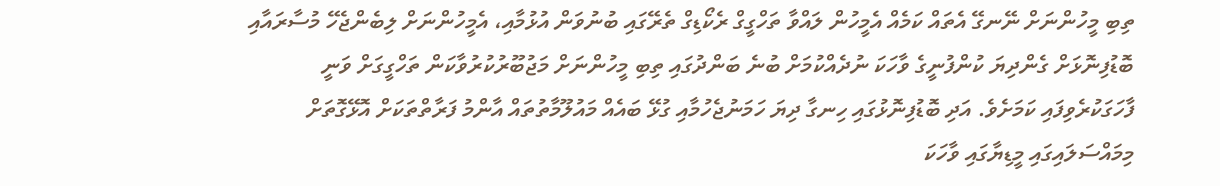ތިބި މީހުންނަށް ނޭނގޭ އެތައް ކަމެއް އެމީހުން ލައްވާ ތަހްގީގް ރެކޯޑިގް ތެރޭގައި ބުނުވަން އުޅުމާއި، އެމީހުންނަށް ލިބެންޖެހޭ މުސާރައާއި ބޮޑުފިނޮޅަށް ގެންދިޔަ ކުންފުނީގެ ވާހަކަ ނުދެއްކުމަށް ބުނެ ބަންދުގައި ތިބި މީހުންނަށް މަޖުބޫރުކުރުވާކަން ތަހްގީގަށް ވަނީ ފާހަގަކުރެވިފައި ކަމަށެވެ. އަދި ބޮޑުފިނޮޅުގައި ހިނގާ ދިޔަ ހަމަނުޖެހުމާއި ގުޅޭ ބައެއް މައުލޫމާތުތައް އާންމު ފަރާތްތަކަށް އޮޅޭގޮތަށް މިމައްސަލައިގައި މީޑިޔާގައި ވާހަކަ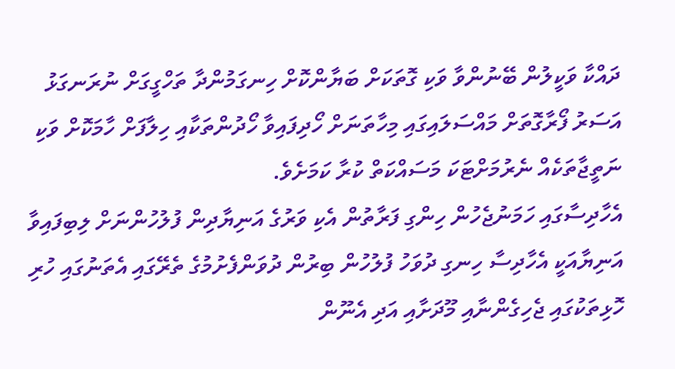ދައްކާ ވަކީލުން ބޭނުންވާ ވަކި ގޮތަކަށް ބަޔާންކޮށް ހިނގަމުންދާ ތަހްގީގަށް ނުރަނގަޅު އަސަރު ފޯރާގޮތަށް މައްސަލައިގައި މިހާތަނަށް ހޯދިފައިވާ ހޯދުންތަކާއި ހިލާފަށް ހާމަކޮށް ވަކި ނަތީޖާތަކެއް ނެރުމަށްޓަކަ މަސައްކަތް ކުރާ ކަމަށެވެ.
އެހާދިސާގައި ހަމަނުޖެހުން ހިންގި ފަރާތުން އެކި ވަރުގެ އަނިޔާދިން ފުލުހުންނަށް ލިބިފައިވާ އަނިޔާއަކީ އެހާދިސާ ހިނގި ދުވަހު ފުލުހުން ބިރުން ދުވަންފެށުމުގެ ތެރޭގައި އެތަނުގައި ހުރި ހޮޅިތަކުގައި ޖެހިގެންނާއި މޫދަށާއި އަދި އެނޫން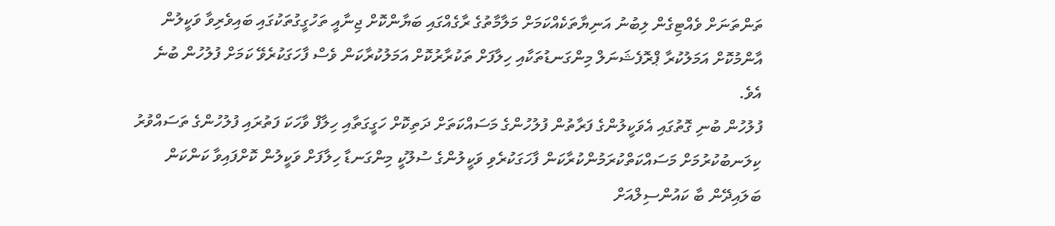ތަންތަނަށް ވެއްޓިގެން ލިބުނު އަނިޔާތަކެއްކަމަށް މަލާމާތުގެ ރާގެއްގައި ބަޔާންކޮށް ޖިނާއީ ތަހުގީގުތަކުގައި ބައިވެރިވާ ވަކީލުން އާންމުކޮށް އަމަލުކުރާ ޕްރޮފެޝަނަލް މިންގަނޑުތަކާއި ހިލާފަށް ތަކުރާރުކޮށް އަމަލުކުރާކަން ވެސް ފާހަގަކުރެވޭ ކަމަށް ފުލުހުން ބުނެ އެވެ.
ފުލުހުން ބުނި ގޮތުގައި އެވަކީލުންގެ ފަރާތުން ފުލުހުންގެ މަސައްކަތަށް ދަތިކޮށް ހަގީގަތާއި ހިލާފް ވާހަކަ ފަތުރައި ފުލުހުންގެ ތަސައްވުރު ކިލަނބުކުރުމަށް މަސައްކަތްކުރަމުންކުރާކަން ފާހަގަކުރެވި ވަކީލުންގެ ސުލޫކީ މިންގަނޑާ ހިލާފަށް ވަކީލުން ކޮށްފައިވާ ކަންކަން ބަލައިދޭން ބާ ކައުންސިލްއަށް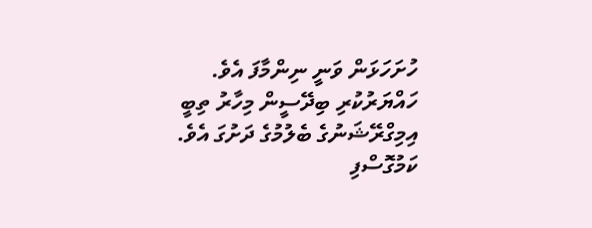ހުށަހަޅަން ވަނީ ނިންމާފަ އެވެ.
ހައްޔަރުކުރި ބިދޭސީން މިހާރު ތިބީ އިމިގްރޭޝަނުގެ ބެލުމުގެ ދަށުގަ އެވެ.
ކަމުގޮސްފި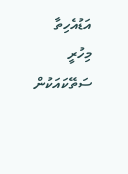އަޑުއެހިތާ މިހުރީ
ސަތޭކައަކުން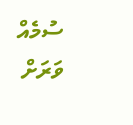ސުމެއް
ވަރަށް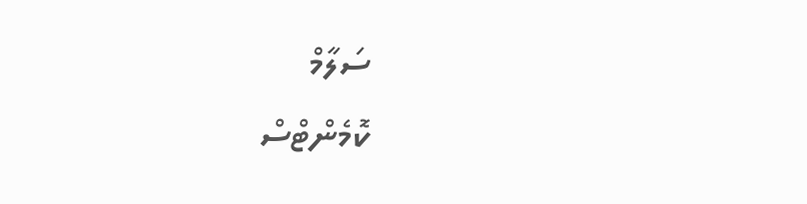ސަލާމް
ކޮމެންޓްސް